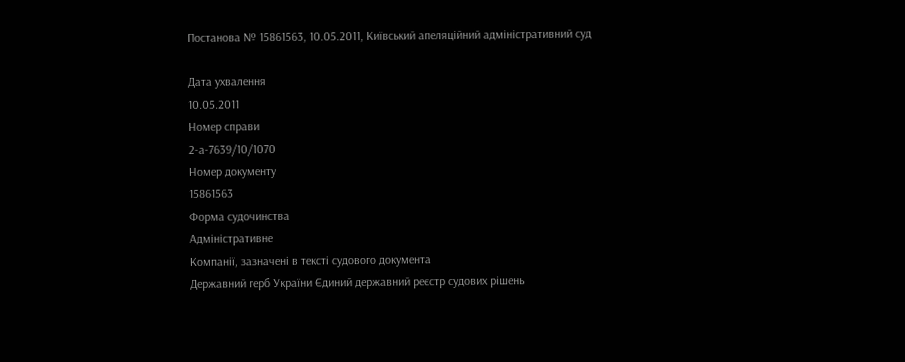Постанова № 15861563, 10.05.2011, Київський апеляційний адміністративний суд

Дата ухвалення
10.05.2011
Номер справи
2-а-7639/10/1070
Номер документу
15861563
Форма судочинства
Адміністративне
Компанії, зазначені в тексті судового документа
Державний герб України Єдиний державний реєстр судових рішень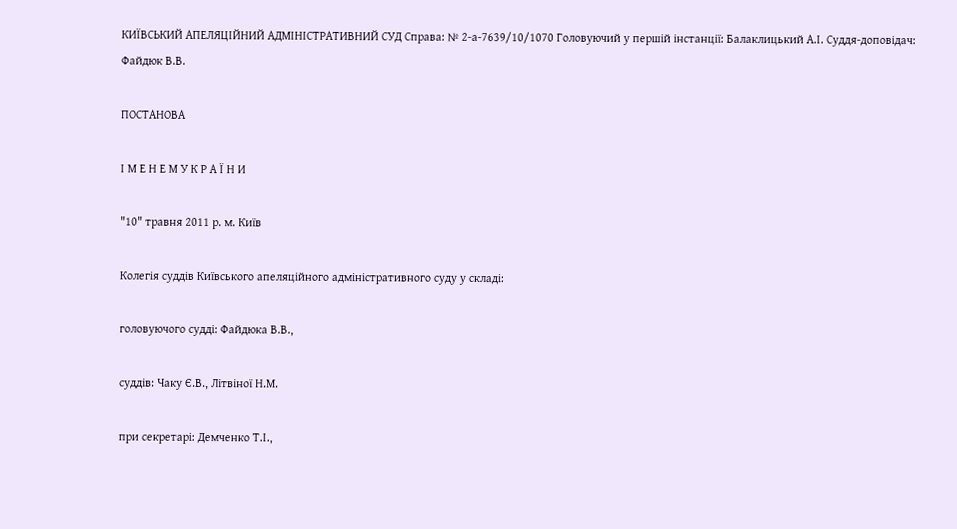КИЇВСЬКИЙ АПЕЛЯЦІЙНИЙ АДМІНІСТРАТИВНИЙ СУД Справа: № 2-а-7639/10/1070 Головуючий у першій інстанції: Балаклицький А.І. Суддя-доповідач: Файдюк В.В.

ПОСТАНОВА

І М Е Н Е М У К Р А Ї Н И

"10" травня 2011 р. м. Київ

Колегія суддів Київського апеляційного адміністративного суду у складі:

головуючого судді: Файдюка В.В.,

суддів: Чаку Є.В., Літвіної Н.М.

при секретарі: Демченко Т.І.,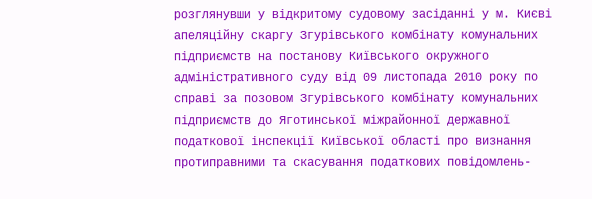розглянувши у відкритому судовому засіданні у м. Києві апеляційну скаргу Згурівського комбінату комунальних підприємств на постанову Київського окружного адміністративного суду від 09 листопада 2010 року по справі за позовом Згурівського комбінату комунальних підприємств до Яготинської міжрайонної державної податкової інспекції Київської області про визнання протиправними та скасування податкових повідомлень-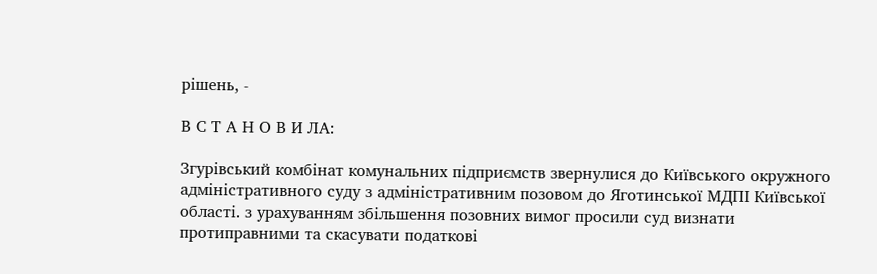рішень, -

В С Т А Н О В И ЛА:

Згурівський комбінат комунальних підприємств звернулися до Київського окружного адміністративного суду з адміністративним позовом до Яготинської МДПІ Київської області. з урахуванням збільшення позовних вимог просили суд визнати протиправними та скасувати податкові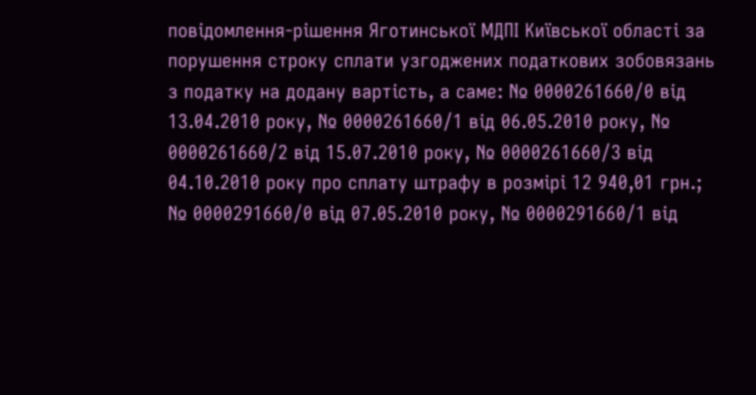повідомлення-рішення Яготинської МДПІ Київської області за порушення строку сплати узгоджених податкових зобовязань з податку на додану вартість, а саме: № 0000261660/0 від 13.04.2010 року, № 0000261660/1 від 06.05.2010 року, № 0000261660/2 від 15.07.2010 року, № 0000261660/3 від 04.10.2010 року про сплату штрафу в розмірі 12 940,01 грн.; № 0000291660/0 від 07.05.2010 року, № 0000291660/1 від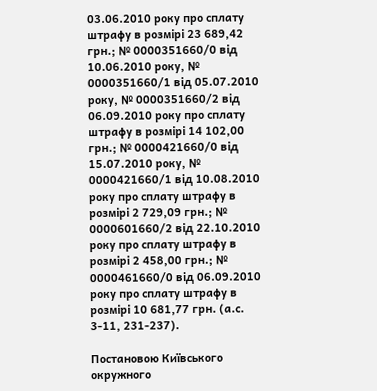03.06.2010 року про сплату штрафу в розмірі 23 689,42 грн.; № 0000351660/0 від 10.06.2010 року, № 0000351660/1 від 05.07.2010 року, № 0000351660/2 від 06.09.2010 року про сплату штрафу в розмірі 14 102,00 грн.; № 0000421660/0 від 15.07.2010 року, № 0000421660/1 від 10.08.2010 року про сплату штрафу в розмірі 2 729,09 грн.; № 0000601660/2 від 22.10.2010 року про сплату штрафу в розмірі 2 458,00 грн.; № 0000461660/0 від 06.09.2010 року про сплату штрафу в розмірі 10 681,77 грн. (а.с. 3-11, 231-237).

Постановою Київського окружного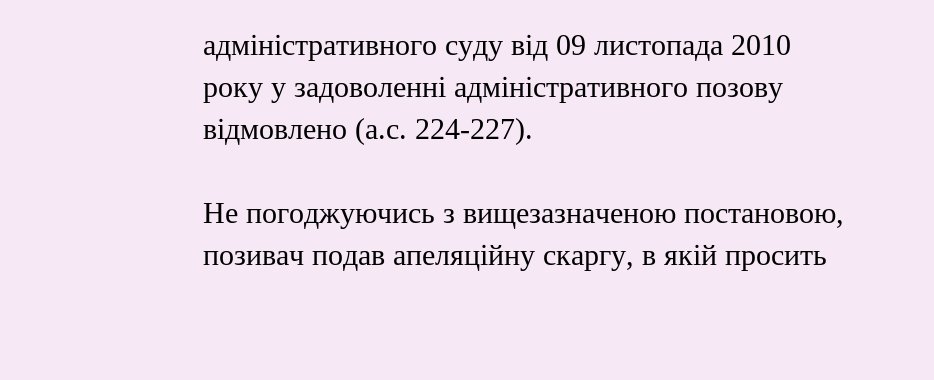адміністративного суду від 09 листопада 2010 року у задоволенні адміністративного позову відмовлено (а.с. 224-227).

Не погоджуючись з вищезазначеною постановою, позивач подав апеляційну скаргу, в якій просить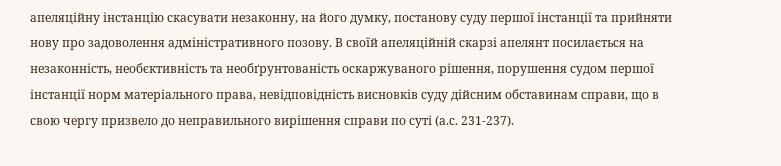апеляційну інстанцію скасувати незаконну, на його думку, постанову суду першої інстанції та прийняти нову про задоволення адміністративного позову. В своїй апеляційній скарзі апелянт посилається на незаконність, необєктивність та необґрунтованість оскаржуваного рішення, порушення судом першої інстанції норм матеріального права, невідповідність висновків суду дійсним обставинам справи, що в свою чергу призвело до неправильного вирішення справи по суті (а.с. 231-237).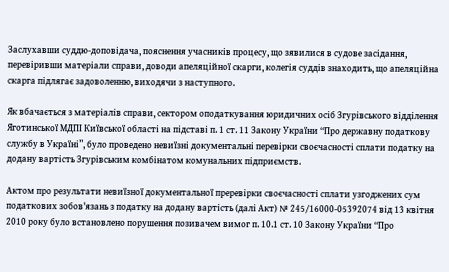Заслухавши суддю-доповідача, пояснення учасників процесу, що зявилися в судове засідання, перевіривши матеріали справи, доводи апеляційної скарги, колегія суддів знаходить, що апеляційна скарга підлягає задоволенню, виходячи з наступного.

Як вбачається з матеріалів справи, сектором оподаткування юридичних осіб Згурівського відділення Яготинської МДПІ Київської області на підставі п. 1 ст. 11 Закону України “Про державну податкову службу в Україні”, було проведено невиїзні документальні перевірки своєчасності сплати податку на додану вартість Згурівським комбінатом комунальних підприємств.

Актом про результати невиїзної документальної преревірки своєчасності сплати узгоджених сум податкових зобов'язань з податку на додану вартість (далі Акт) № 245/16000-05392074 від 13 квітня 2010 року було встановлено порушення позивачем вимог п. 10.1 ст. 10 Закону України “Про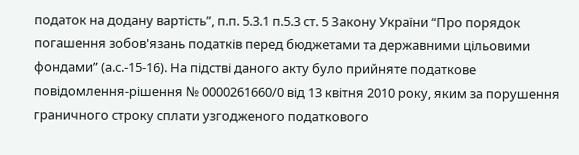податок на додану вартість”, п.п. 5.3.1 п.5.3 ст. 5 Закону України “Про порядок погашення зобов'язань податків перед бюджетами та державними цільовими фондами” (а.с.-15-16). На підстві даного акту було прийняте податкове повідомлення-рішення № 0000261660/0 від 13 квітня 2010 року, яким за порушення граничного строку сплати узгодженого податкового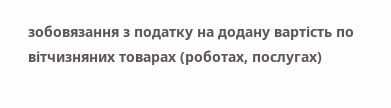зобовязання з податку на додану вартість по вітчизняних товарах (роботах, послугах)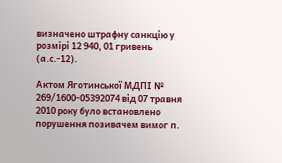визначено штрафну санкцію у розмірі 12 940, 01 гривень (а.с.-12).

Актом Яготинської МДПІ № 269/1600-05392074 від 07 травня 2010 року було встановлено порушення позивачем вимог п.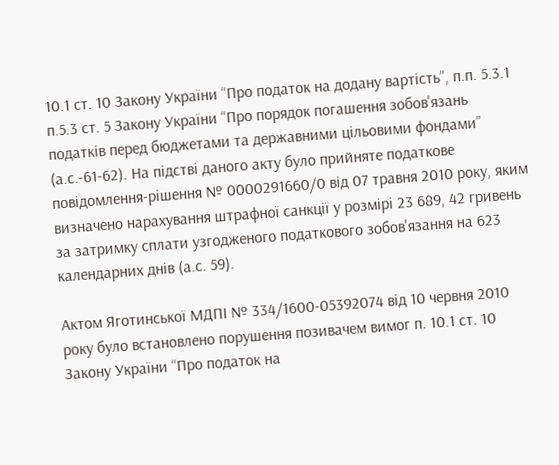10.1 ст. 10 Закону України “Про податок на додану вартість”, п.п. 5.3.1 п.5.3 ст. 5 Закону України “Про порядок погашення зобов'язань податків перед бюджетами та державними цільовими фондами” (а.с.-61-62). На підстві даного акту було прийняте податкове повідомлення-рішення № 0000291660/0 від 07 травня 2010 року, яким визначено нарахування штрафної санкції у розмірі 23 689, 42 гривень за затримку сплати узгодженого податкового зобов'язання на 623 календарних днів (а.с. 59).

Актом Яготинської МДПІ № 334/1600-05392074 від 10 червня 2010 року було встановлено порушення позивачем вимог п. 10.1 ст. 10 Закону України “Про податок на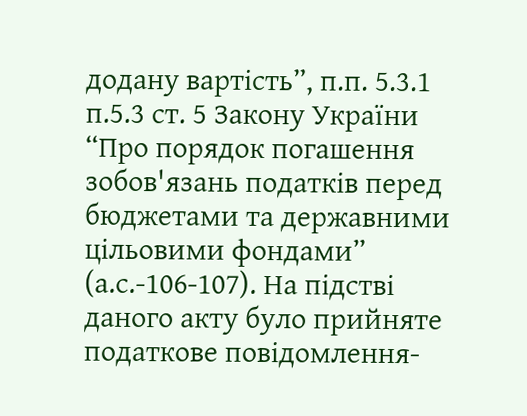додану вартість”, п.п. 5.3.1 п.5.3 ст. 5 Закону України “Про порядок погашення зобов'язань податків перед бюджетами та державними цільовими фондами” (а.с.-106-107). На підстві даного акту було прийняте податкове повідомлення-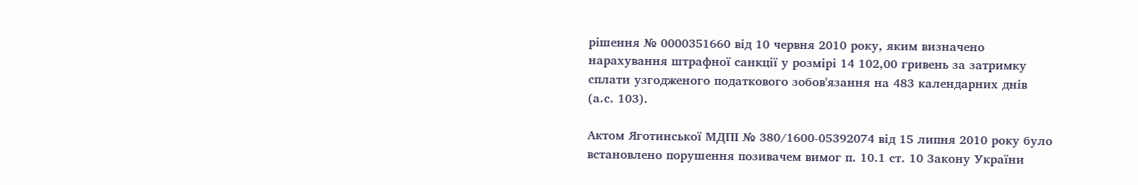рішення № 0000351660 від 10 червня 2010 року, яким визначено нарахування штрафної санкції у розмірі 14 102,00 гривень за затримку сплати узгодженого податкового зобов'язання на 483 календарних днів (а.с. 103).

Актом Яготинської МДПІ № 380/1600-05392074 від 15 липня 2010 року було встановлено порушення позивачем вимог п. 10.1 ст. 10 Закону України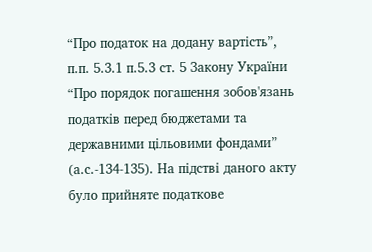“Про податок на додану вартість”, п.п. 5.3.1 п.5.3 ст. 5 Закону України “Про порядок погашення зобов'язань податків перед бюджетами та державними цільовими фондами” (а.с.-134-135). На підстві даного акту було прийняте податкове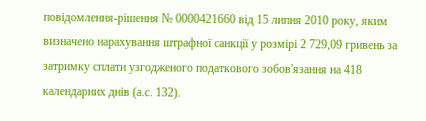повідомлення-рішення № 0000421660 від 15 липня 2010 року, яким визначено нарахування штрафної санкції у розмірі 2 729,09 гривень за затримку сплати узгодженого податкового зобов'язання на 418 календарних днів (а.с. 132).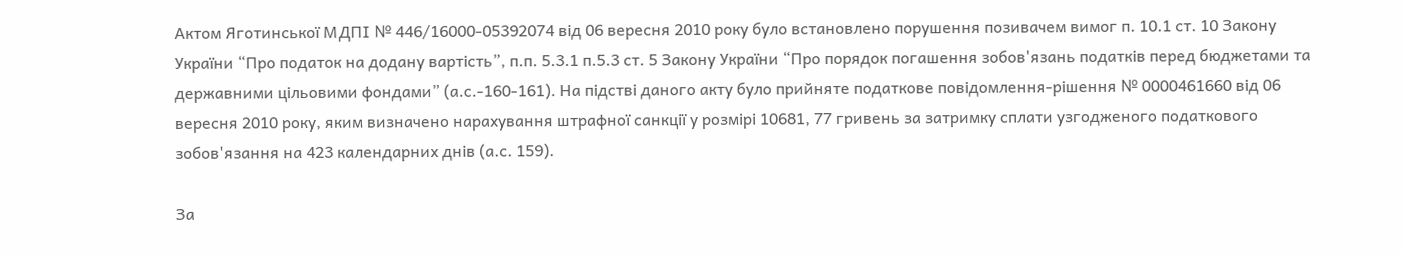Актом Яготинської МДПІ № 446/16000-05392074 від 06 вересня 2010 року було встановлено порушення позивачем вимог п. 10.1 ст. 10 Закону України “Про податок на додану вартість”, п.п. 5.3.1 п.5.3 ст. 5 Закону України “Про порядок погашення зобов'язань податків перед бюджетами та державними цільовими фондами” (а.с.-160-161). На підстві даного акту було прийняте податкове повідомлення-рішення № 0000461660 від 06 вересня 2010 року, яким визначено нарахування штрафної санкції у розмірі 10681, 77 гривень за затримку сплати узгодженого податкового зобов'язання на 423 календарних днів (а.с. 159).

За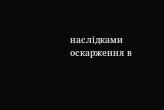наслідками оскарження в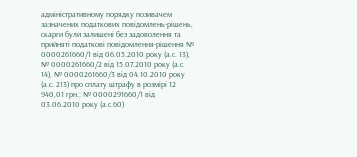адміністративному порядку позивачем зазначених податкових повідомлень-рішень, скарги були залишені без задоволення та прийняті податкові повідомлення-рішення № 0000261660/1 від 06.05.2010 року (а.с. 13), № 0000261660/2 від 15.07.2010 року (а.с. 14), № 0000261660/3 від 04.10.2010 року (а.с. 213) про сплату штрафу в розмірі 12 940,01 грн.; № 0000291660/1 від 03.06.2010 року (а.с.60)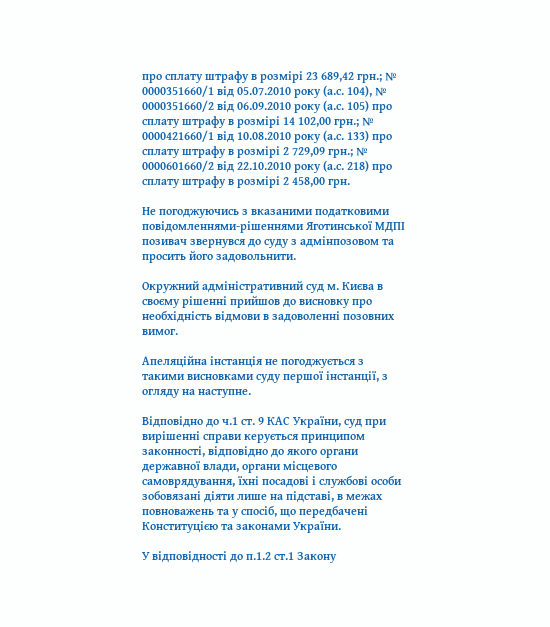про сплату штрафу в розмірі 23 689,42 грн.; № 0000351660/1 від 05.07.2010 року (а.с. 104), № 0000351660/2 від 06.09.2010 року (а.с. 105) про сплату штрафу в розмірі 14 102,00 грн.; № 0000421660/1 від 10.08.2010 року (а.с. 133) про сплату штрафу в розмірі 2 729,09 грн.; № 0000601660/2 від 22.10.2010 року (а.с. 218) про сплату штрафу в розмірі 2 458,00 грн.

Не погоджуючись з вказаними податковими повідомленнями-рішеннями Яготинської МДПІ позивач звернувся до суду з адмінпозовом та просить його задовольнити.

Окружний адміністративний суд м. Києва в своєму рішенні прийшов до висновку про необхідність відмови в задоволенні позовних вимог.

Апеляційна інстанція не погоджується з такими висновками суду першої інстанції, з огляду на наступне.

Відповідно до ч.1 ст. 9 КАС України, суд при вирішенні справи керується принципом законності, відповідно до якого органи державної влади, органи місцевого самоврядування, їхні посадові і службові особи зобовязані діяти лише на підставі, в межах повноважень та у спосіб, що передбачені Конституцією та законами України.

У відповідності до п.1.2 ст.1 Закону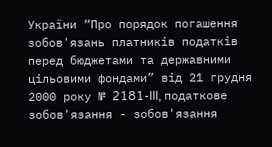України “Про порядок погашення зобов'язань платників податків перед бюджетами та державними цільовими фондами” від 21 грудня 2000 року № 2181-III, податкове зобов'язання - зобов'язання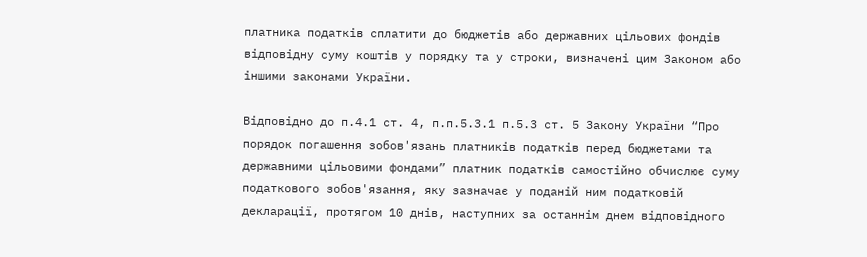платника податків сплатити до бюджетів або державних цільових фондів відповідну суму коштів у порядку та у строки, визначені цим Законом або іншими законами України.

Відповідно до п.4.1 ст. 4, п.п.5.3.1 п.5.3 ст. 5 Закону України “Про порядок погашення зобов'язань платників податків перед бюджетами та державними цільовими фондами” платник податків самостійно обчислює суму податкового зобов'язання, яку зазначає у поданій ним податковій декларації, протягом 10 днів, наступних за останнім днем відповідного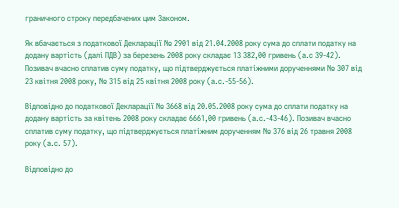граничного строку передбачених цим Законом.

Як вбачається з податкової Декларації № 2901 від 21.04.2008 року сума до сплати податку на додану вартість (далі ПДВ) за березень 2008 року складає 13 382,00 гривень (а.с 39-42). Позивач вчасно сплатив суму податку, що підтверджується платіжними дорученнями № 307 від 23 квітня 2008 року, № 315 від 25 квітня 2008 року (а.с.-55-56).

Відповідно до податкової Декларації № 3668 від 20.05.2008 року сума до сплати податку на додану вартість за квітень 2008 року складає 6661,00 гривень (а.с.-43-46). Позивач вчасно сплатив суму податку, що підтверджується платіжним дорученням № 376 від 26 травня 2008 року (а.с. 57).

Відповідно до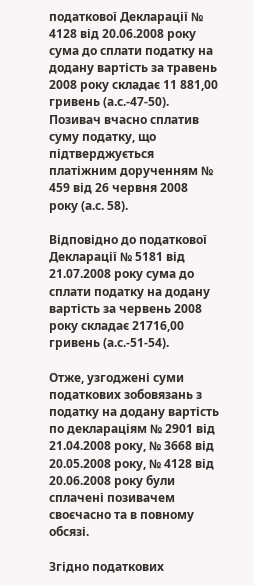податкової Декларації № 4128 від 20.06.2008 року сума до сплати податку на додану вартість за травень 2008 року складає 11 881,00 гривень (а.с.-47-50). Позивач вчасно сплатив суму податку, що підтверджується платіжним дорученням № 459 від 26 червня 2008 року (а.с. 58).

Відповідно до податкової Декларації № 5181 від 21.07.2008 року сума до сплати податку на додану вартість за червень 2008 року складає 21716,00 гривень (а.с.-51-54).

Отже, узгоджені суми податкових зобовязань з податку на додану вартість по деклараціям № 2901 від 21.04.2008 року, № 3668 від 20.05.2008 року, № 4128 від 20.06.2008 року були сплачені позивачем своєчасно та в повному обсязі.

Згідно податкових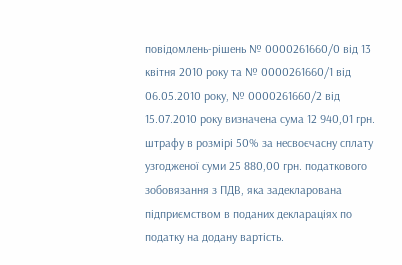повідомлень-рішень № 0000261660/0 від 13 квітня 2010 року та № 0000261660/1 від 06.05.2010 року, № 0000261660/2 від 15.07.2010 року визначена сума 12 940,01 грн. штрафу в розмірі 50% за несвоєчасну сплату узгодженої суми 25 880,00 грн. податкового зобовязання з ПДВ, яка задекларована підприємством в поданих деклараціях по податку на додану вартість.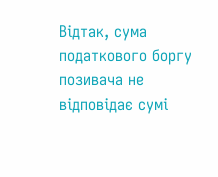Відтак, сума податкового боргу позивача не відповідає сумі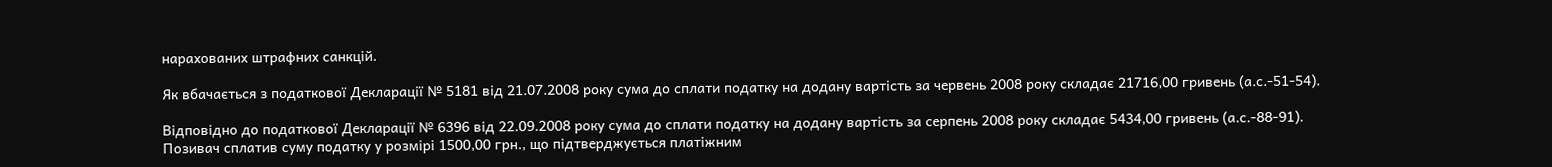нарахованих штрафних санкцій.

Як вбачається з податкової Декларації № 5181 від 21.07.2008 року сума до сплати податку на додану вартість за червень 2008 року складає 21716,00 гривень (а.с.-51-54).

Відповідно до податкової Декларації № 6396 від 22.09.2008 року сума до сплати податку на додану вартість за серпень 2008 року складає 5434,00 гривень (а.с.-88-91). Позивач сплатив суму податку у розмірі 1500,00 грн., що підтверджується платіжним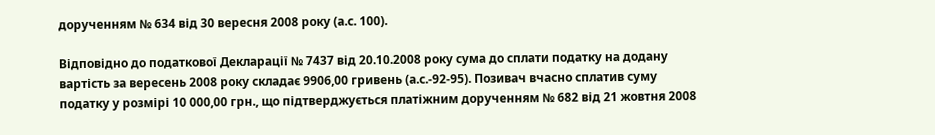дорученням № 634 від 30 вересня 2008 року (а.с. 100).

Відповідно до податкової Декларації № 7437 від 20.10.2008 року сума до сплати податку на додану вартість за вересень 2008 року складає 9906,00 гривень (а.с.-92-95). Позивач вчасно сплатив суму податку у розмірі 10 000,00 грн., що підтверджується платіжним дорученням № 682 від 21 жовтня 2008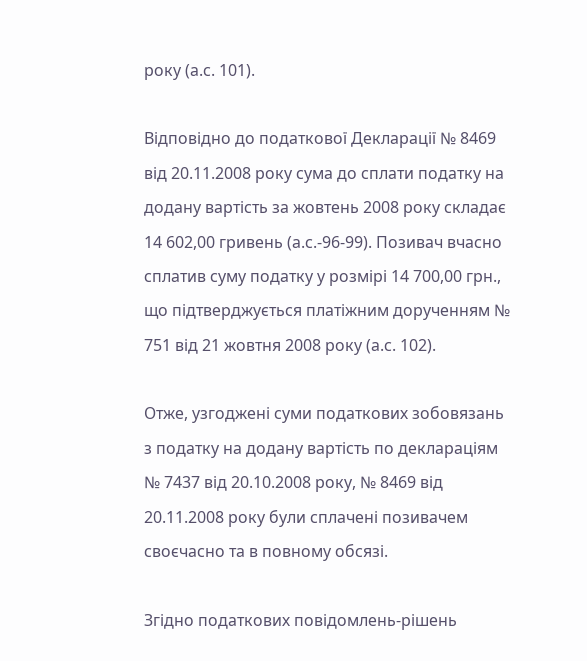року (а.с. 101).

Відповідно до податкової Декларації № 8469 від 20.11.2008 року сума до сплати податку на додану вартість за жовтень 2008 року складає 14 602,00 гривень (а.с.-96-99). Позивач вчасно сплатив суму податку у розмірі 14 700,00 грн., що підтверджується платіжним дорученням № 751 від 21 жовтня 2008 року (а.с. 102).

Отже, узгоджені суми податкових зобовязань з податку на додану вартість по деклараціям № 7437 від 20.10.2008 року, № 8469 від 20.11.2008 року були сплачені позивачем своєчасно та в повному обсязі.

Згідно податкових повідомлень-рішень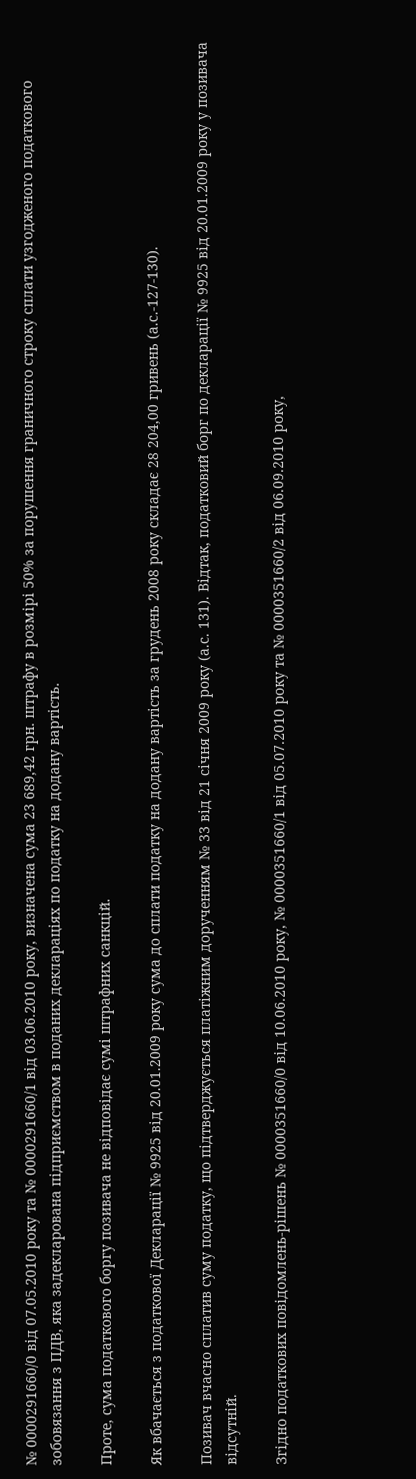№ 0000291660/0 від 07.05.2010 року та № 0000291660/1 від 03.06.2010 року, визначена сума 23 689,42 грн. штрафу в розмірі 50% за порушення граничного строку сплати узгодженого податкового зобовязання з ПДВ, яка задекларована підприємством в поданих деклараціях по податку на додану вартість.

Проте, сума податкового боргу позивача не відповідає сумі штрафних санкцій.

Як вбачається з податкової Декларації № 9925 від 20.01.2009 року сума до сплати податку на додану вартість за грудень 2008 року складає 28 204,00 гривень (а.с.-127-130).

Позивач вчасно сплатив суму податку, що підтверджується платіжним дорученням № 33 від 21 січня 2009 року (а.с. 131). Відтак, податковий борг по декларації № 9925 від 20.01.2009 року у позивача відсутній.

Згідно податкових повідомлень-рішень № 0000351660/0 від 10.06.2010 року, № 0000351660/1 від 05.07.2010 року та № 0000351660/2 від 06.09.2010 року,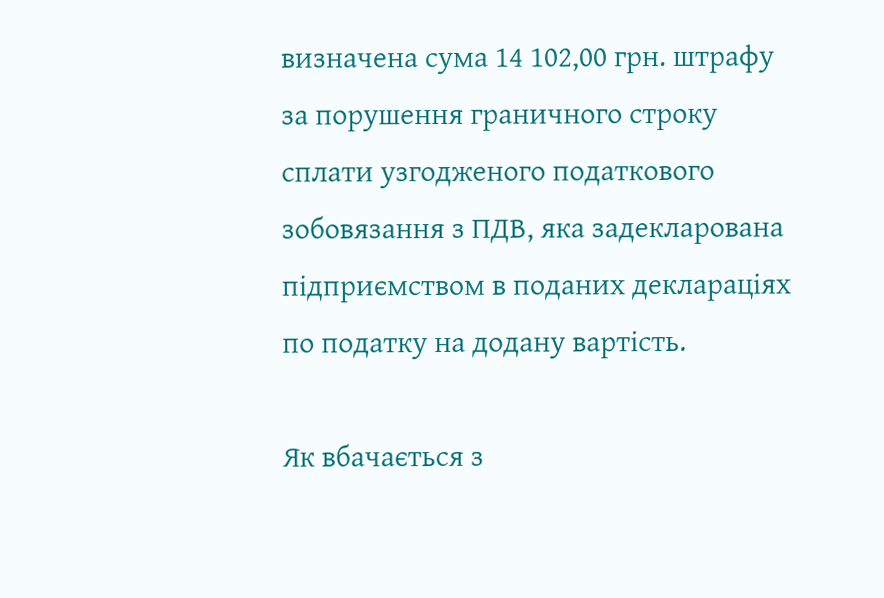визначена сума 14 102,00 грн. штрафу за порушення граничного строку сплати узгодженого податкового зобовязання з ПДВ, яка задекларована підприємством в поданих деклараціях по податку на додану вартість.

Як вбачається з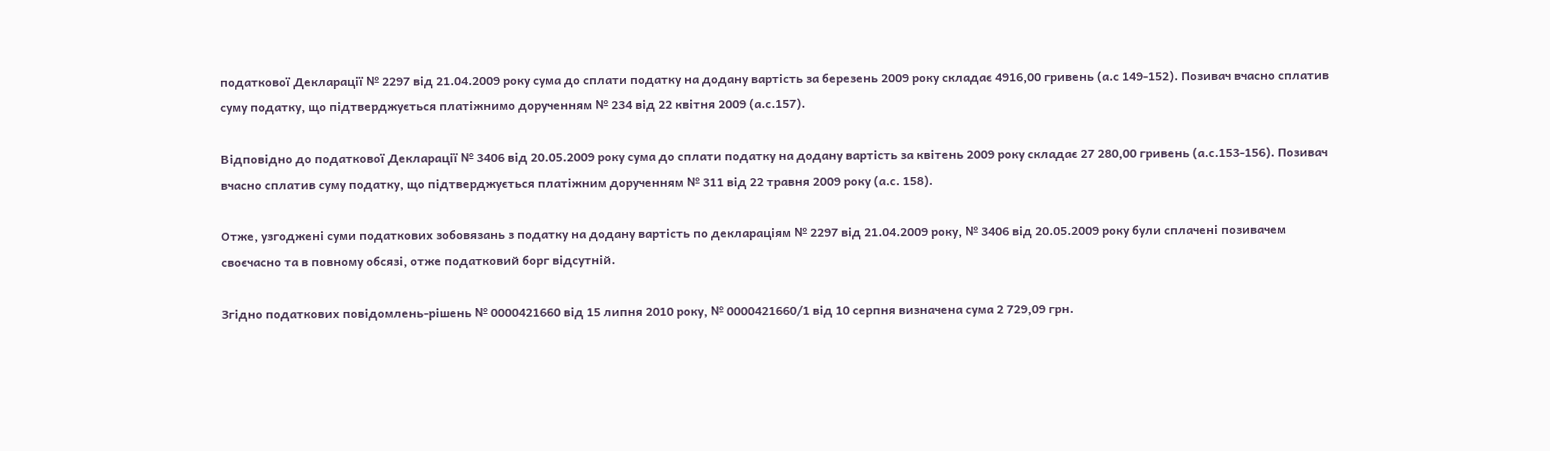податкової Декларації № 2297 від 21.04.2009 року сума до сплати податку на додану вартість за березень 2009 року складає 4916,00 гривень (а.с 149-152). Позивач вчасно сплатив суму податку, що підтверджується платіжнимо дорученням № 234 від 22 квітня 2009 (а.с.157).

Відповідно до податкової Декларації № 3406 від 20.05.2009 року сума до сплати податку на додану вартість за квітень 2009 року складає 27 280,00 гривень (а.с.153-156). Позивач вчасно сплатив суму податку, що підтверджується платіжним дорученням № 311 від 22 травня 2009 року (а.с. 158).

Отже, узгоджені суми податкових зобовязань з податку на додану вартість по деклараціям № 2297 від 21.04.2009 року, № 3406 від 20.05.2009 року були сплачені позивачем своєчасно та в повному обсязі, отже податковий борг відсутній.

Згідно податкових повідомлень-рішень № 0000421660 від 15 липня 2010 року, № 0000421660/1 від 10 серпня визначена сума 2 729,09 грн.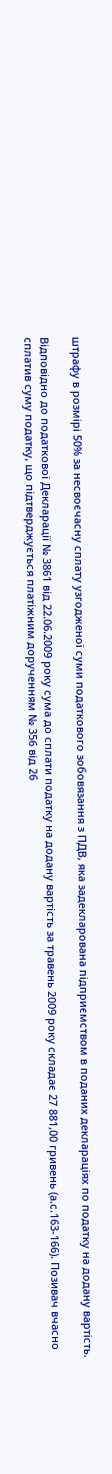штрафу в розмірі 50% за несвоєчасну сплату узгодженої суми податкового зобовязання з ПДВ, яка задекларована підприємством в поданих деклараціях по податку на додану вартість.

Відповідно до податкової Декларації № 3861 від 22.06.2009 року сума до сплати податку на додану вартість за травень 2009 року складає 27 881,00 гривень (а.с.163-166). Позивач вчасно сплатив суму податку, що підтверджується платіжним дорученням № 356 від 26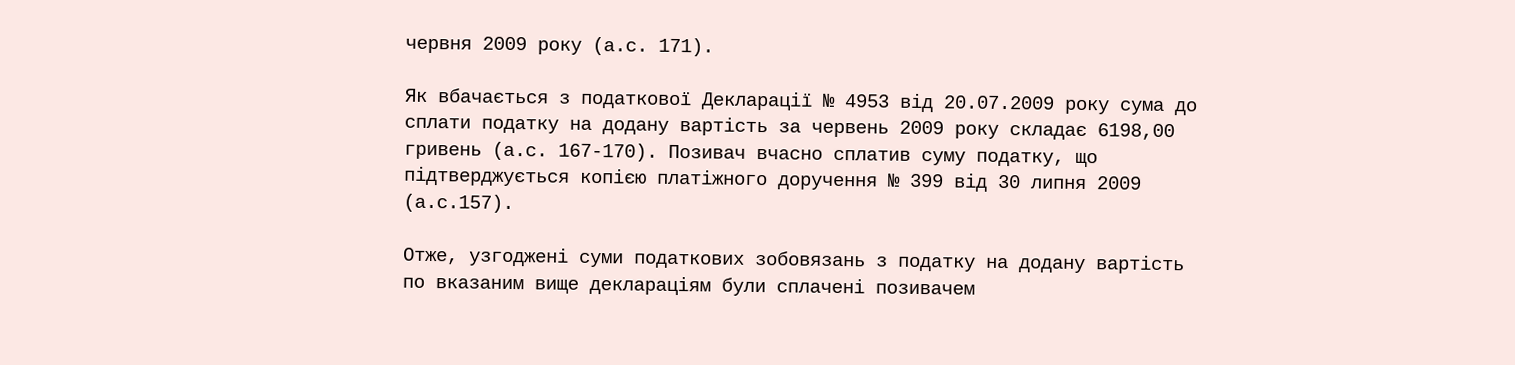червня 2009 року (а.с. 171).

Як вбачається з податкової Декларації № 4953 від 20.07.2009 року сума до сплати податку на додану вартість за червень 2009 року складає 6198,00 гривень (а.с. 167-170). Позивач вчасно сплатив суму податку, що підтверджується копією платіжного доручення № 399 від 30 липня 2009 (а.с.157).

Отже, узгоджені суми податкових зобовязань з податку на додану вартість по вказаним вище деклараціям були сплачені позивачем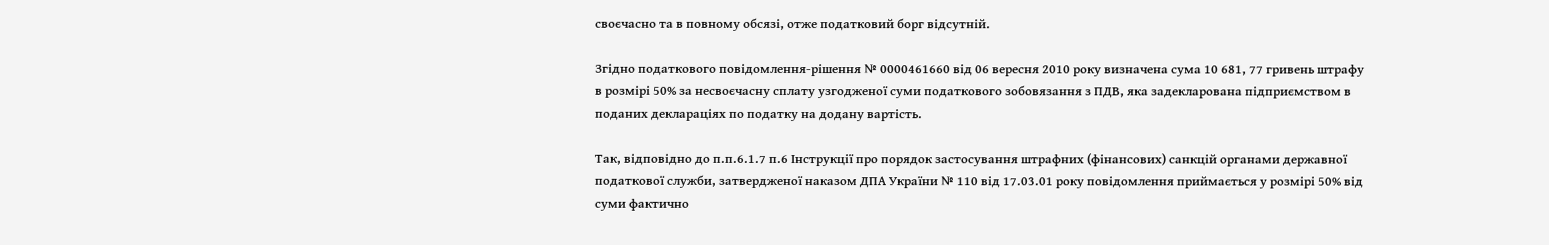своєчасно та в повному обсязі, отже податковий борг відсутній.

Згідно податкового повідомлення-рішення № 0000461660 від 06 вересня 2010 року визначена сума 10 681, 77 гривень штрафу в розмірі 50% за несвоєчасну сплату узгодженої суми податкового зобовязання з ПДВ, яка задекларована підприємством в поданих деклараціях по податку на додану вартість.

Так, відповідно до п.п.6.1.7 п.6 Інструкції про порядок застосування штрафних (фінансових) санкцій органами державної податкової служби, затвердженої наказом ДПА України № 110 від 17.03.01 року повідомлення приймається у розмірі 50% від суми фактично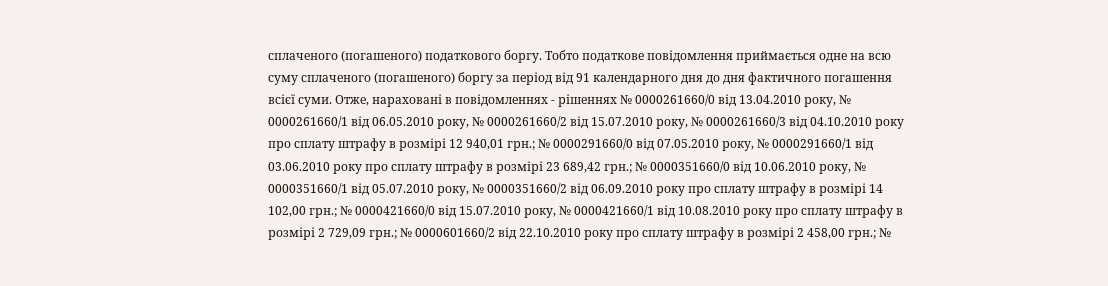сплаченого (погашеного) податкового боргу. Тобто податкове повідомлення приймається одне на всю суму сплаченого (погашеного) боргу за період від 91 календарного дня до дня фактичного погашення всієї суми. Отже, нараховані в повідомленнях - рішеннях № 0000261660/0 від 13.04.2010 року, № 0000261660/1 від 06.05.2010 року, № 0000261660/2 від 15.07.2010 року, № 0000261660/3 від 04.10.2010 року про сплату штрафу в розмірі 12 940,01 грн.; № 0000291660/0 від 07.05.2010 року, № 0000291660/1 від 03.06.2010 року про сплату штрафу в розмірі 23 689,42 грн.; № 0000351660/0 від 10.06.2010 року, № 0000351660/1 від 05.07.2010 року, № 0000351660/2 від 06.09.2010 року про сплату штрафу в розмірі 14 102,00 грн.; № 0000421660/0 від 15.07.2010 року, № 0000421660/1 від 10.08.2010 року про сплату штрафу в розмірі 2 729,09 грн.; № 0000601660/2 від 22.10.2010 року про сплату штрафу в розмірі 2 458,00 грн.; №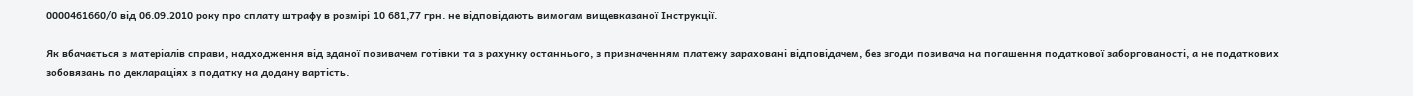0000461660/0 від 06.09.2010 року про сплату штрафу в розмірі 10 681,77 грн. не відповідають вимогам вищевказаної Інструкції.

Як вбачається з матеріалів справи, надходження від зданої позивачем готівки та з рахунку останнього, з призначенням платежу зараховані відповідачем, без згоди позивача на погашення податкової заборгованості, а не податкових зобовязань по деклараціях з податку на додану вартість.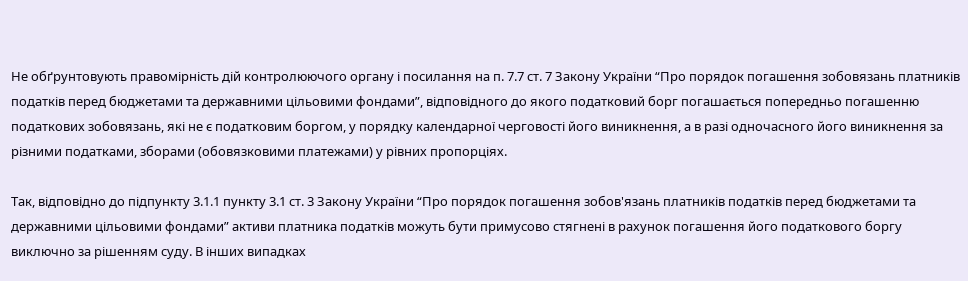Не обґрунтовують правомірність дій контролюючого органу і посилання на п. 7.7 ст. 7 Закону України “Про порядок погашення зобовязань платників податків перед бюджетами та державними цільовими фондами”, відповідного до якого податковий борг погашається попередньо погашенню податкових зобовязань, які не є податковим боргом, у порядку календарної черговості його виникнення, а в разі одночасного його виникнення за різними податками, зборами (обовязковими платежами) у рівних пропорціях.

Так, відповідно до підпункту 3.1.1 пункту 3.1 ст. 3 Закону України “Про порядок погашення зобов'язань платників податків перед бюджетами та державними цільовими фондами” активи платника податків можуть бути примусово стягнені в рахунок погашення його податкового боргу виключно за рішенням суду. В інших випадках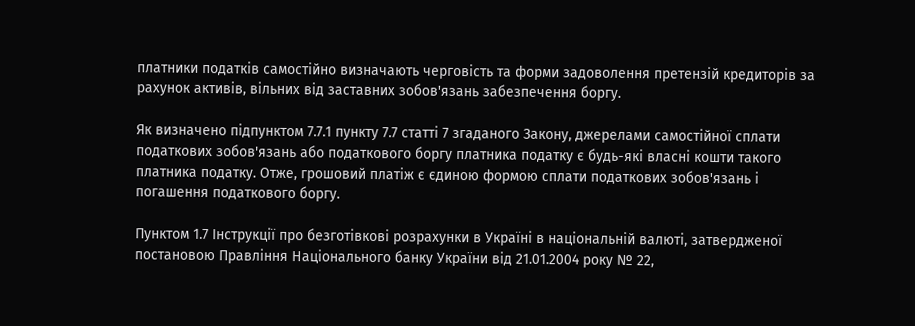платники податків самостійно визначають черговість та форми задоволення претензій кредиторів за рахунок активів, вільних від заставних зобов'язань забезпечення боргу.

Як визначено підпунктом 7.7.1 пункту 7.7 статті 7 згаданого Закону, джерелами самостійної сплати податкових зобов'язань або податкового боргу платника податку є будь-які власні кошти такого платника податку. Отже, грошовий платіж є єдиною формою сплати податкових зобов'язань і погашення податкового боргу.

Пунктом 1.7 Інструкції про безготівкові розрахунки в Україні в національній валюті, затвердженої постановою Правління Національного банку України від 21.01.2004 року № 22,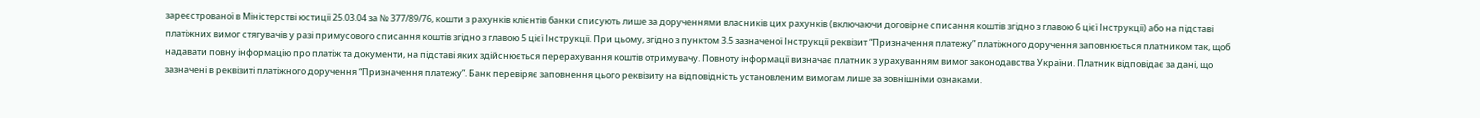зареєстрованої в Міністерстві юстиції 25.03.04 за № 377/89/76, кошти з рахунків клієнтів банки списують лише за дорученнями власників цих рахунків (включаючи договірне списання коштів згідно з главою 6 цієї Інструкції) або на підставі платіжних вимог стягувачів у разі примусового списання коштів згідно з главою 5 цієї Інструкції. При цьому, згідно з пунктом 3.5 зазначеної Інструкції реквізит “Призначення платежу” платіжного доручення заповнюється платником так, щоб надавати повну інформацію про платіж та документи, на підставі яких здійснюється перерахування коштів отримувачу. Повноту інформації визначає платник з урахуванням вимог законодавства України. Платник відповідає за дані, що зазначені в реквізиті платіжного доручення “Призначення платежу”. Банк перевіряє заповнення цього реквізиту на відповідність установленим вимогам лише за зовнішніми ознаками.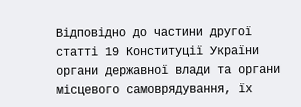Відповідно до частини другої статті 19 Конституції України органи державної влади та органи місцевого самоврядування, їх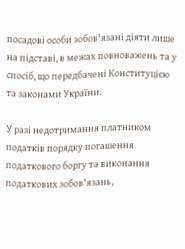посадові особи зобов'язані діяти лише на підставі, в межах повноважень та у спосіб, що передбачені Конституцією та законами України.

У разі недотримання платником податків порядку погашення податкового боргу та виконання податкових зобов'язань,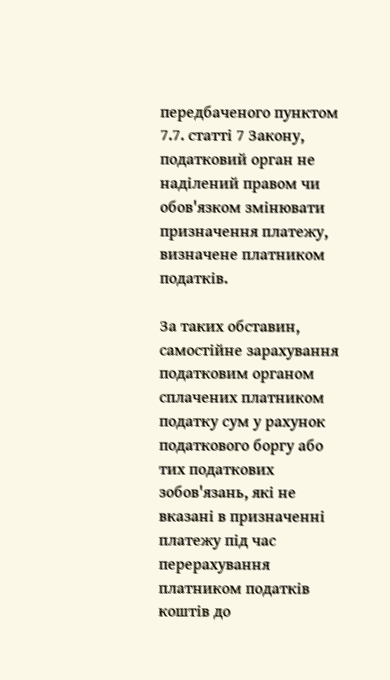передбаченого пунктом 7.7. статті 7 Закону, податковий орган не наділений правом чи обов'язком змінювати призначення платежу, визначене платником податків.

За таких обставин, самостійне зарахування податковим органом сплачених платником податку сум у рахунок податкового боргу або тих податкових зобов'язань, які не вказані в призначенні платежу під час перерахування платником податків коштів до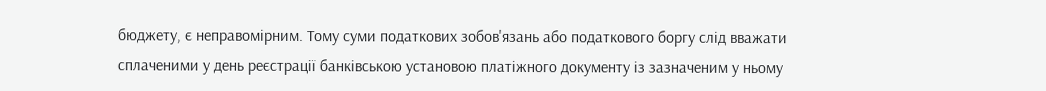бюджету, є неправомірним. Тому суми податкових зобов'язань або податкового боргу слід вважати сплаченими у день реєстрації банківською установою платіжного документу із зазначеним у ньому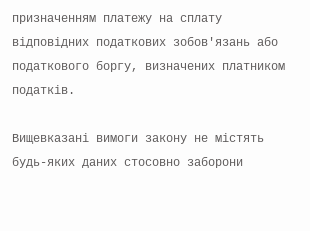призначенням платежу на сплату відповідних податкових зобов'язань або податкового боргу, визначених платником податків.

Вищевказані вимоги закону не містять будь-яких даних стосовно заборони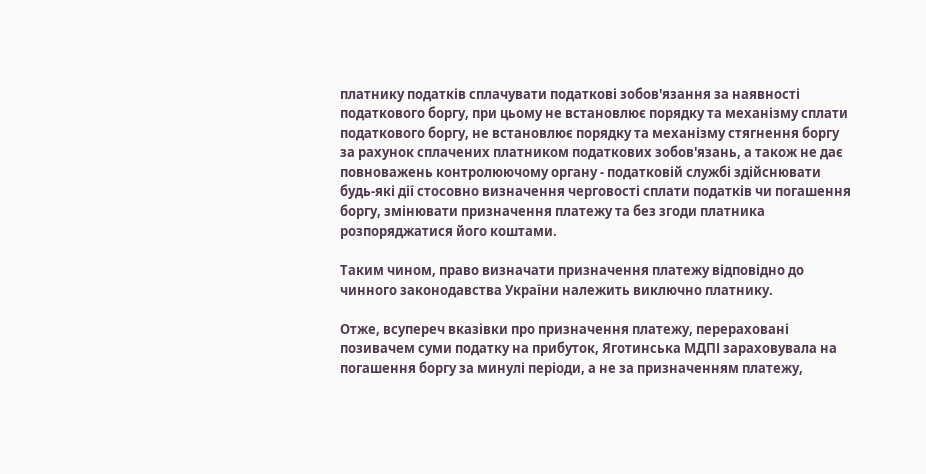платнику податків сплачувати податкові зобов'язання за наявності податкового боргу, при цьому не встановлює порядку та механізму сплати податкового боргу, не встановлює порядку та механізму стягнення боргу за рахунок сплачених платником податкових зобов'язань, а також не дає повноважень контролюючому органу - податковій службі здійснювати будь-які дії стосовно визначення черговості сплати податків чи погашення боргу, змінювати призначення платежу та без згоди платника розпоряджатися його коштами.

Таким чином, право визначати призначення платежу відповідно до чинного законодавства України належить виключно платнику.

Отже, всупереч вказівки про призначення платежу, перераховані позивачем суми податку на прибуток, Яготинська МДПІ зараховувала на погашення боргу за минулі періоди, а не за призначенням платежу,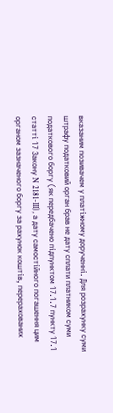вказаним позивачем у платіжному дорученні. Для розрахунку суми штрафу податковий орган брав не дату сплати платником суми податкового боргу (як передбачено підпунктом 17.1.7 пункту 17.1 статті 17 Закону N 2181-III), а дату самостійного погашення цим органом зазначеного боргу за рахунок коштів, перерахованих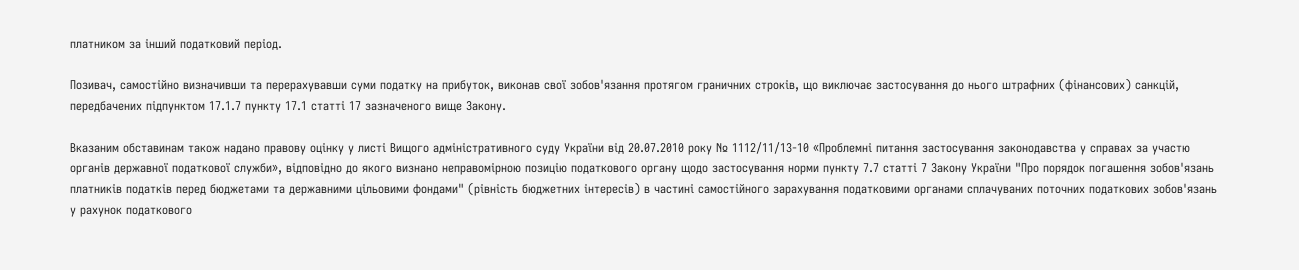платником за інший податковий період.

Позивач, самостійно визначивши та перерахувавши суми податку на прибуток, виконав свої зобов'язання протягом граничних строків, що виключає застосування до нього штрафних (фінансових) санкцій, передбачених підпунктом 17.1.7 пункту 17.1 статті 17 зазначеного вище Закону.

Вказаним обставинам також надано правову оцінку у листі Вищого адміністративного суду України від 20.07.2010 року № 1112/11/13-10 «Проблемні питання застосування законодавства у справах за участю органів державної податкової служби», відповідно до якого визнано неправомірною позицію податкового органу щодо застосування норми пункту 7.7 статті 7 Закону України "Про порядок погашення зобов'язань платників податків перед бюджетами та державними цільовими фондами" (рівність бюджетних інтересів) в частині самостійного зарахування податковими органами сплачуваних поточних податкових зобов'язань у рахунок податкового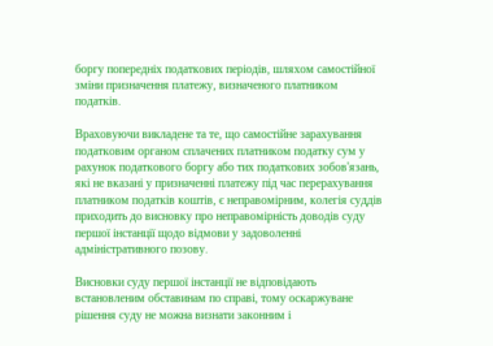боргу попередніх податкових періодів, шляхом самостійної зміни призначення платежу, визначеного платником податків.

Враховуючи викладене та те, що самостійне зарахування податковим органом сплачених платником податку сум у рахунок податкового боргу або тих податкових зобов'язань, які не вказані у призначенні платежу під час перерахування платником податків коштів, є неправомірним, колегія суддів приходить до висновку про неправомірність доводів суду першої інстанції щодо відмови у задоволенні адміністративного позову.

Висновки суду першої інстанції не відповідають встановленим обставинам по справі, тому оскаржуване рішення суду не можна визнати законним і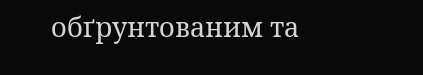обґрунтованим та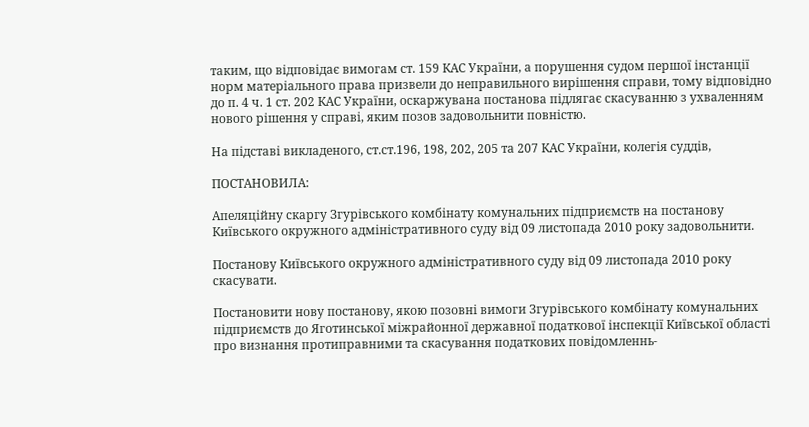таким, що відповідає вимогам ст. 159 КАС України, а порушення судом першої інстанції норм матеріального права призвели до неправильного вирішення справи, тому відповідно до п. 4 ч. 1 ст. 202 КАС України, оскаржувана постанова підлягає скасуванню з ухваленням нового рішення у справі, яким позов задовольнити повністю.

На підставі викладеного, ст.ст.196, 198, 202, 205 та 207 КАС України, колегія суддів,

ПОСТАНОВИЛА:

Апеляційну скаргу Згурівського комбінату комунальних підприємств на постанову Київського окружного адміністративного суду від 09 листопада 2010 року задовольнити.

Постанову Київського окружного адміністративного суду від 09 листопада 2010 року скасувати.

Постановити нову постанову, якою позовні вимоги Згурівського комбінату комунальних підприємств до Яготинської міжрайонної державної податкової інспекції Київської області про визнання протиправними та скасування податкових повідомленнь-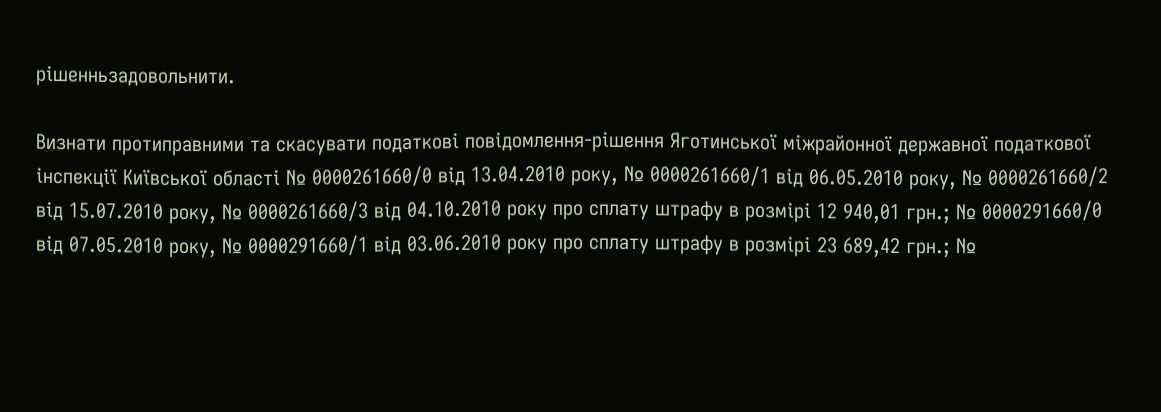рішенньзадовольнити.

Визнати протиправними та скасувати податкові повідомлення-рішення Яготинської міжрайонної державної податкової інспекції Київської області № 0000261660/0 від 13.04.2010 року, № 0000261660/1 від 06.05.2010 року, № 0000261660/2 від 15.07.2010 року, № 0000261660/3 від 04.10.2010 року про сплату штрафу в розмірі 12 940,01 грн.; № 0000291660/0 від 07.05.2010 року, № 0000291660/1 від 03.06.2010 року про сплату штрафу в розмірі 23 689,42 грн.; №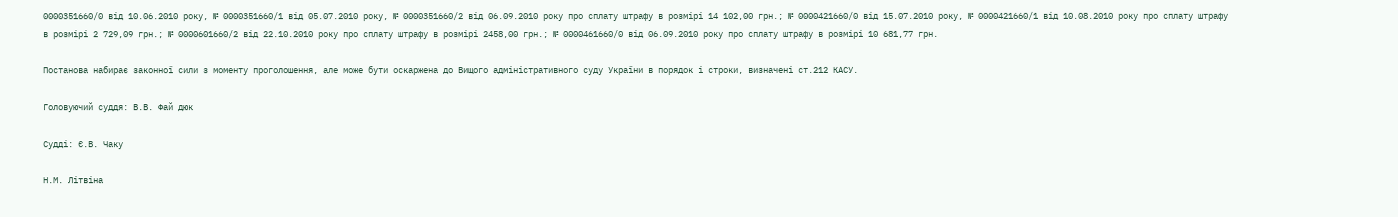0000351660/0 від 10.06.2010 року, № 0000351660/1 від 05.07.2010 року, № 0000351660/2 від 06.09.2010 року про сплату штрафу в розмірі 14 102,00 грн.; № 0000421660/0 від 15.07.2010 року, № 0000421660/1 від 10.08.2010 року про сплату штрафу в розмірі 2 729,09 грн.; № 0000601660/2 від 22.10.2010 року про сплату штрафу в розмірі 2458,00 грн.; № 0000461660/0 від 06.09.2010 року про сплату штрафу в розмірі 10 681,77 грн.

Постанова набирає законної сили з моменту проголошення, але може бути оскаржена до Вищого адміністративного суду України в порядок і строки, визначені ст.212 КАСУ.

Головуючий суддя: В.В. Фай дюк

Судді: Є.В. Чаку

Н.М. Літвіна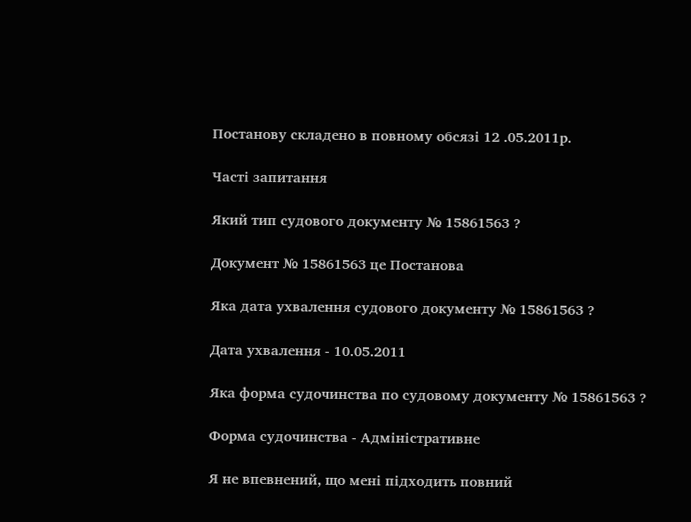Постанову складено в повному обсязі 12 .05.2011р.

Часті запитання

Який тип судового документу № 15861563 ?

Документ № 15861563 це Постанова

Яка дата ухвалення судового документу № 15861563 ?

Дата ухвалення - 10.05.2011

Яка форма судочинства по судовому документу № 15861563 ?

Форма судочинства - Адміністративне

Я не впевнений, що мені підходить повний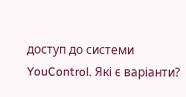доступ до системи YouControl. Які є варіанти?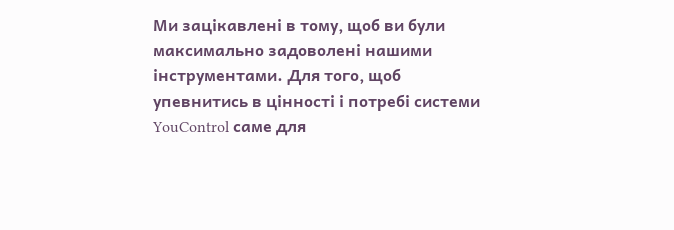Ми зацікавлені в тому, щоб ви були максимально задоволені нашими інструментами. Для того, щоб упевнитись в цінності і потребі системи YouControl саме для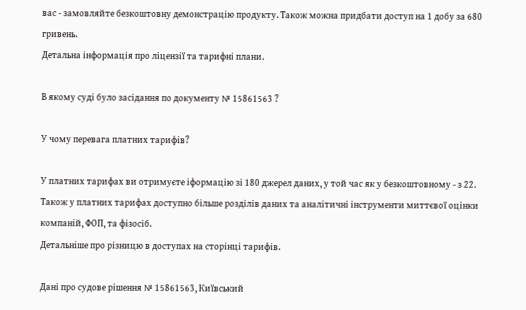вас - замовляйте безкоштовну демонстрацію продукту. Також можна придбати доступ на 1 добу за 680 гривень.
Детальна інформація про ліцензії та тарифні плани.

В якому cуді було засідання по документу № 15861563 ?

У чому перевага платних тарифів?

У платних тарифах ви отримуєте іформацію зі 180 джерел даних, у той час як у безкоштовному - з 22. Також у платних тарифах доступно більше розділів даних та аналітичні інструменти миттєвої оцінки компаній, ФОП, та фізосіб.
Детальніше про різницю в доступах на сторінці тарифів.

Дані про судове рішення № 15861563, Київський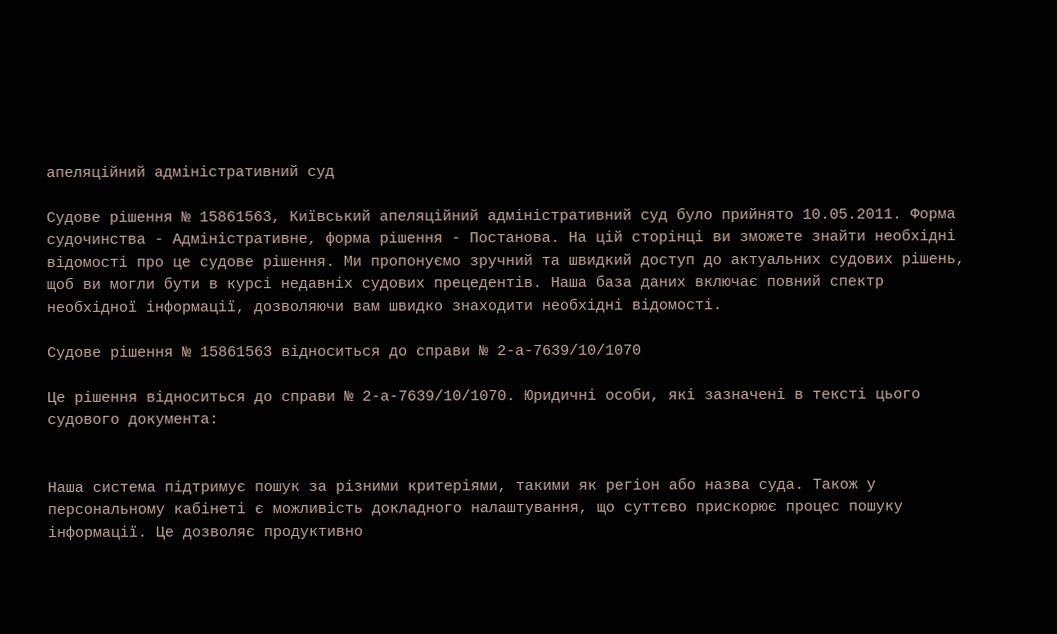апеляційний адміністративний суд

Судове рішення № 15861563, Київський апеляційний адміністративний суд було прийнято 10.05.2011. Форма судочинства - Адміністративне, форма рішення - Постанова. На цій сторінці ви зможете знайти необхідні відомості про це судове рішення. Ми пропонуємо зручний та швидкий доступ до актуальних судових рішень, щоб ви могли бути в курсі недавніх судових прецедентів. Наша база даних включає повний спектр необхідної інформації, дозволяючи вам швидко знаходити необхідні відомості.

Судове рішення № 15861563 відноситься до справи № 2-а-7639/10/1070

Це рішення відноситься до справи № 2-а-7639/10/1070. Юридичні особи, які зазначені в тексті цього судового документа:


Наша система підтримує пошук за різними критеріями, такими як регіон або назва суда. Також у персональному кабінеті є можливість докладного налаштування, що суттєво прискорює процес пошуку інформації. Це дозволяє продуктивно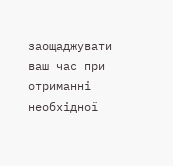заощаджувати ваш час при отриманні необхідної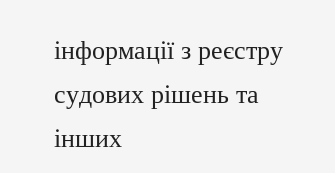інформації з реєстру судових рішень та інших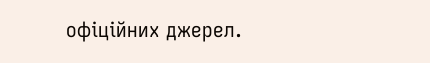офіційних джерел.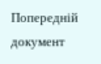Попередній документ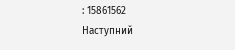: 15861562
Наступний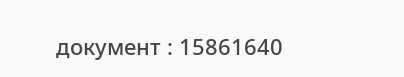документ : 15861640